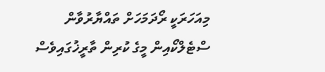މިއަހަރަކީ ރޯދަމަހަށް ތައްޔާރުވާން ސްޓެލްކޯއިން މީގެ ކުރިން ތާރީޚުގައިވެސް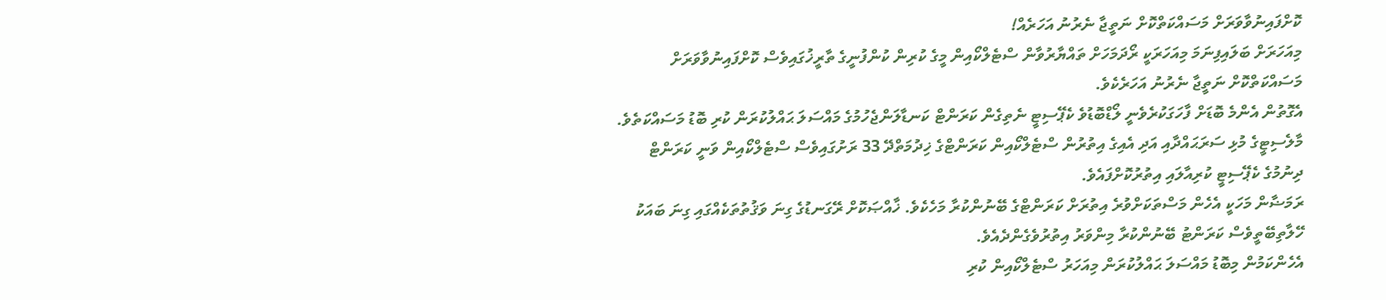ކޮށްފައިނުވާވަރަށް މަސައްކަތްކޮށް ނަތީޖާ ނެރުނު އަހަރެއް!
މިއަހަރަށް ބަލައިފިނަމަ މިއަހަރަކީ ރޯދަމަހަށް ތައްޔާރުވާން ސްޓެލްކޯއިން މީގެ ކުރިން ކުންފުނީގެ ތާރީޚުގައިވެސް ކޮށްފައިނުވާވަރަށް މަސައްކަތްކޮށް ނަތީޖާ ނެރުނު އަހަރެކެވެ.
އެގޮތުން އެންމެ ބޮޑަށް ފާހަގަކުރެވެނީ ލޯޑްބޮޑުވެ ކެޕޭސިޓީ ނެތިގެން ކަރަންޓް ކަނޑާލަންޖެހުމުގެ މައްސަލަ ޙައްލުކުރަން ކުރި ބޮޑު މަސައްކަތެވެ. މާލެސިޓީގެ މުޅި ސަރަޙައްދާއި އަދި އެއިގެ އިތުރުން ސްޓެލްކޯއިން ކަރަންޓްގެ ޚިދުމަތްދޭ 33 ރަށުގައިވެސް ސްޓެލްކޯއިން ވަނީ ކަރަންޓް ދިނުމުގެ ކެޕޭސިޓީ ކުރިއާލައި އިތުރުކޮށްފައެވެ.
ރަމަޟާން މަހަކީ އެހެން މަސްތަކަށްވުރެ އިތުރަށް ކަރަންޓްގެ ބޭނުންކުރާ މަހެކެވެ. ޚާއްޞަކޮށް ރޭގަނޑުގެ ގިނަ ވަޤުތުތަކެއްގައި ގިނަ ބައަކު ހޭލާތިބޭތީވެސް ކަރަންޓު ބޭނުންކުރާ މިންވަރު އިތުރުވެގެންދެއެވެ.
އެހެންކަމުން މިބޮޑު މައްސަލަ ޙައްލުކުރަން މިއަހަރު ސްޓެލްކޯއިން ކުރި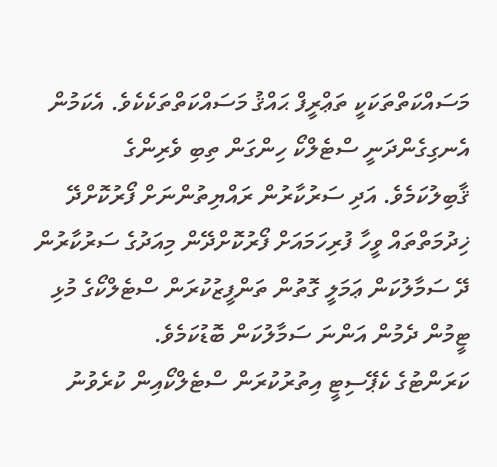މަސައްކަތްތަކަކީ ތަޢްރީފް ޙައްޤު މަސައްކަތްތަކެކެވެ. އެކަމުން އެނގިގެންދަނީ ސްޓެލްކޯ ހިންގަން ތިބި ވެރިންގެ ޤާބިލުކަމެވެ. އަދި ސަރުކާރުން ރައްޔިތުންނަށް ފޯރުކޮށްދޭ ޚިދުމަތްތައް ވީހާ ފުރިހަމައަށް ފޯރުކޮށްދޭން މިއަދުގެ ސަރުކާރުން ދޭ ސަމާލުކަން ޢަމަލީ ގޮތުން ތަންފީޒުކުރަން ސްޓެލްކޯގެ މުޅި ޓީމުން ދެމުން އަންނަ ސަމާލުކަން ބޮޑުކަމެވެ.
ކަރަންޓުގެ ކެޕޭސިޓީ އިތުރުކުރަން ސްޓެލްކޯއިން ކުރެވުނު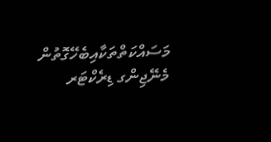މަސައްކަތްތަކާއިބެހޭގޮތުން މެނޭޖިންގ ޑިރެކްޓަރ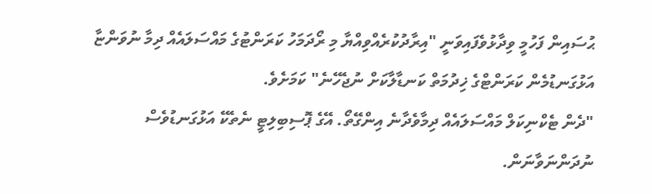ޙުސައިން ފަހުމީ ވިދާޅުވެފައިވަނީ "އިރާދުކުރެއްވިއްޔާ މި ރޯދަމަހު ކަރަންޓުގެ މައްސަލައެއް ދިމާ ނުވަންޏާ އަޅުގަނޑުމެން ކަރަންޓްގެ ޚިދުމަތް ކަނޑާލާކަށް ނުޖެހޭނެ" ކަމަށެވެ.
"ދެން ޓެކްނިކަލް މައްސަލައެއް ދިމާވެދާނެ އިންގޭތޯ. އޭގެ ޕޮސިބިލިޓީ ނެތެކޭ އަޅުގަނޑުވެސް ނުދަންނަވާނަން.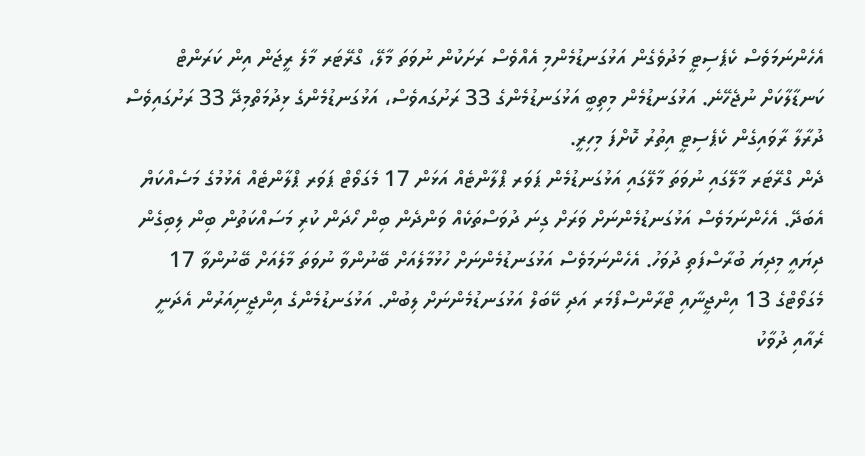އެހެންނަމަވެސް ކެޕެސިޓީ މަދުވެގެން އަޅުގަނޑުމެންމި އެއްވެސް ރަށަކުން ނުވަތަ މާލޭ، ގްރޭޓަރ މާލެ ރީޖަން އިން ކަރަންޓް ކަނޑާލާކަށް ނުޖެހޭނެ. އަޅުގަނޑުމެން މިތިބީ އަޅުގަނޑުމެންގެ 33 ރަށުގައވެސް، އަޅުގަނޑުމެންގެ ޅިދުމަތްމިދޭ 33 ރަށުގައިވެސް ދުރާލާ ރާވައިގެން ކެޕެސިޓީ އިތުރު ކޮށްފަ މިހިރީ.
ދެން ގްރޭޓަރ މާލޭގައި ނުވަތަ މާލޭގައި އަޅުގަނޑުމެން ޕަވަރ ޕްލާންޓެއް އަޅަން 17 މެގަވޯޓް ޕަވަރ ޕްލާންޓެއް އެޅުމުގެ މަސެއްކަޔް އެބަދޭ. އެހެންނަމަވެސް އަޅުގަނޑުމެންނަށް ވަރަށް ގިނަ ދުވަސްތަކެއް ވަންދެން ބިން ހޯދަން ކުރި މަސައްކަތުން ބިން ލިބިގެން ދިޔައީ މިދިޔަ ބުރާސްފަތި ދުވަހު. އެހެންނަމަވެސް އަޅުގަނޑުމެންނަށް ހުޅުމާލެއަށް ބޭނުންވާ ނުވަތަ މާލެއަށް ބޭނުންވާ 17 މެގަވޯޓްގެ 13 އިންޖީނާއި ޓްރާންސްފޯމަރ އަދި ކޭބަލް އަޅުގަނޑުމެންނަށް ލިބުން. އަޅުގަނޑުމެންގެ އިންޖީނިއަރުން އެދަނީ ރެއާއި ދުވާކު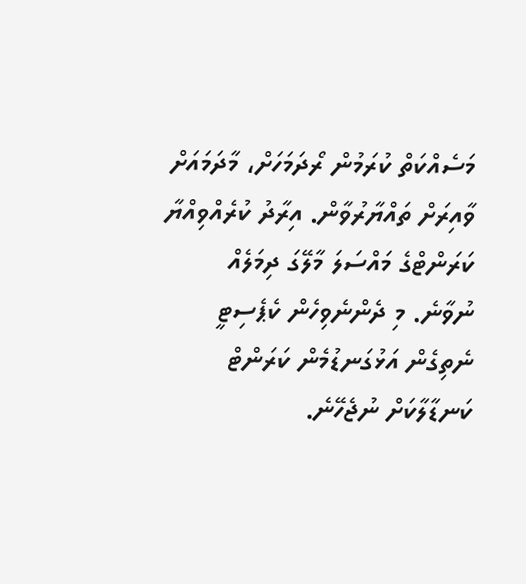މަސެއްކަތް ކުރަމުން ރޯދަމަހަށް، މާދަމައަށް ވާއިރަށް ތައްޔާރުވާން. އިރާދު ކުރެއްވިއްޔާ ކަރަންޓްގެ މައްސަލަ މާލޭގަ ދިމަލެއް ނުވާނެ. މި ދެންނެވިހެން ކެޕެސިޓީ ނެތިގެން އަޅުގަނޑުމެން ކަރަންޓް ކަނޑާލާކަށް ނުޖެހޭނެ.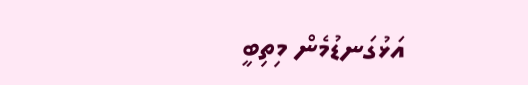އަޅުގަނޑުމެން މިތިބީ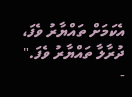އެކަމަށް ތައްޔާރު ވެފަ، ދުރާލާ ތައްޔާރު ވެފަ."
-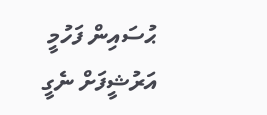ޙުސައިން ފަހުމީ
އަރުޝީފަށް ނެގީ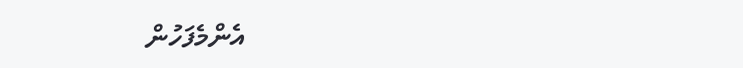އެންމެފަހުން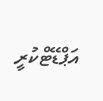އަޕްޑޭޓްކުރީ